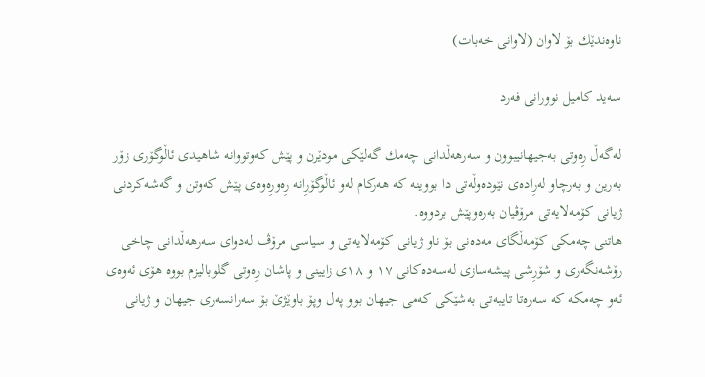ناوه‌ندێك بۆ لاوان (لاوانى خه‌بات)

سه‌ید كامیل نوورانى فه‌رد

له‌گه‌ڵ رِه‌وتى به‌جیهانیبوون و سه‌رهه‌ڵدانى چه‌مك گه‌لێكى مودێرن و پێش كه‌وتووانه‌ شاهیدى ئاڵوگۆرى زۆر به‌رین و به‌رچاو له‌رِاده‌ى نێوده‌وڵه‌تى دا بووینه‌ كه‌ هه‌ركام له‌و ئاڵوگۆرِانه‌ رِه‌ورِه‌وه‌ى پێش كه‌وتن و گه‌شه‌كردنى ژیانى كۆمه‌لایه‌تى مرۆڤیان به‌ره‌وپێش بردووه‌.
هاتنى چه‌مكى كۆمه‌ڵگاى مه‌ده‌نى بۆ ناو ژیانى كۆمه‌لایه‌تى و سیاسی مرۆڤ له‌دواى سه‌رهه‌ڵدانى چاخى رۆشه‌نگه‌رى و شۆرِشى پیشه‌سازى له‌سه‌ده‌كانى ١٧ و ١٨ى زایینى و پاشان رِه‌وتى گلوبالیزم بووه‌ هۆى ئه‌وه‌ى ئه‌و چه‌مكه‌ كه‌ سه‌ره‌تا تایبه‌تى به‌شێكى كه‌مى جیهان بوو په‌ل وپۆ باوێژێ بۆ سه‌رانسه‌رى جیهان و ژیانى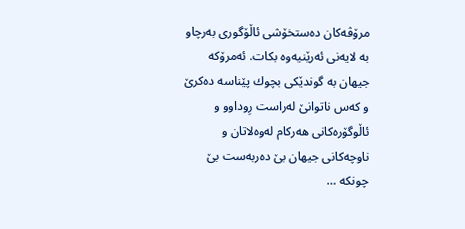مرۆڤه‌كان ده‌ستخۆشی ئاڵۆگورى به‌رچاو به‌ لایه‌نى ئه‌رێنیه‌وه‌ بكات. ئه‌مرۆكه‌ جیهان به‌ گوندێكى بچوك پێناسه‌ ده‌كرێ و كه‌س ناتوانێ له‌راست رِوداوو و ئاڵوگۆره‌كانى هه‌ركام له‌وه‌لاتان و ناوچه‌كانى جیهان بێ ده‌ربه‌ست بێ چونكه‌ …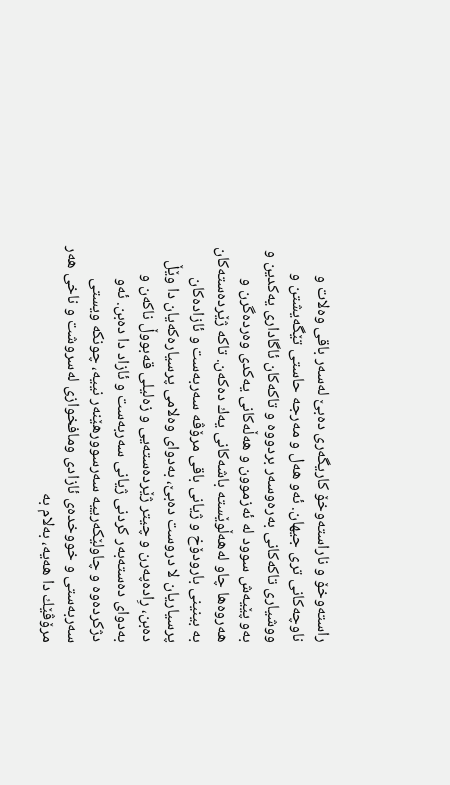راسته‌وخۆ و ناراسته‌وخۆ كاریگه‌رى ده‌بێ له‌سه‌ر باقى وه‌لات و ناوچه‌كانى ترى جیهان. ئه‌و هه‌ل و مه‌رجه‌ حاستى تێگه‌یشتن و ووشیارى تاكه‌كانى به‌ره‌وسه‌ر بردووه‌ و تاكه‌كان ئاگادارى یه‌كدین و به‌و پێیه‌ش سوود له‌ ئه‌زموون و هه‌ڵه‌كانى یه‌كدى وه‌رده‌گرن و هه‌روه‌ها چاو له‌هه‌ڵوێسته‌ باشه‌كانى یه‌ك ده‌كه‌ن. تاكه‌ ژێرده‌سته‌كان به‌ بینینى بارودۆخ و ژیانى باقى مرۆڤه‌ سه‌ربه‌ست و ئازاده‌كان پرسیاریان لا دروست ده‌بێ، به‌دواى وه‌لامى پرسیاره‌كه‌یان دا وێڵ ده‌بن، رِاده‌په‌رن و چیتر ژێرده‌سته‌یی و زه‌لیلى قه‌بووڵ ناكه‌ن و به‌دواى ده‌سته‌به‌ر كردنى ژیانى سه‌ربه‌ست و ئازاد دا ده‌بن. ئه‌و دژكرده‌وه‌ و چاولێكه‌رییه‌ سه‌رسوورهێنه‌ر نییه‌، چونكه‌ ویستى سه‌ربه‌ستى و خووخده‌ى ئازادى ومافخوازى له‌سروشت و ناخى هه‌ر مرۆڤێك دا هه‌یه‌، به‌لام به‌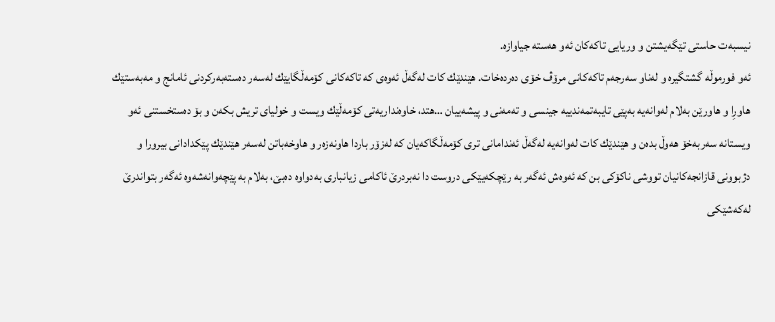نیسبه‌ت حاستى تێگه‌یشتن و وریایی تاكه‌كان ئه‌و هه‌سته‌ جیاوازه‌.
ئه‌و فورموڵه‌ گشتگیره‌ و له‌ناو سه‌رجه‌م تاكه‌كانى مرۆڤ خۆى ده‌رده‌خات. هێندێك كات له‌گه‌ڵ ئه‌وه‌ى كه‌ تاكه‌كانى كۆمه‌ڵگایێك له‌سه‌ر ده‌سته‌به‌ركردنى ئامانج و مه‌به‌ستێك هاورِا و هاورێن به‌لام له‌وانه‌یه‌ به‌پێى تایبه‌تمه‌ندییه‌ جینسى و ته‌مه‌نى و پیشه‌ییان …هتد، خاوه‌نداریه‌تى كۆمه‌ڵێك ویست و خولیاى تریش بكه‌ن و بۆ ده‌ستخستنى ئه‌و ویستانه‌ سه‌ربه‌خۆ هه‌وڵ بده‌ن و هێندێك كات له‌وانه‌یه‌ له‌گه‌ڵ ئه‌ندامانى تری كۆمه‌ڵگاكه‌یان كه‌ له‌زۆر باردا هاونه‌زه‌ر و هاوخه‌باتن له‌سه‌ر هێندێك پێكدادانى بیرورا و دژبوونى قازانجه‌كانیان تووشی ناكۆكى بن كه‌ ئه‌وه‌ش ئه‌گه‌ر به‌ رێچكه‌یێكى دروست دا نه‌بردرێ ئاكامى زیانبارى به‌دواوه‌ ده‌بێ، به‌لام به‌ پێچه‌وانه‌شه‌وه‌ ئه‌گه‌ر بتواندرێ له‌كه‌شێكى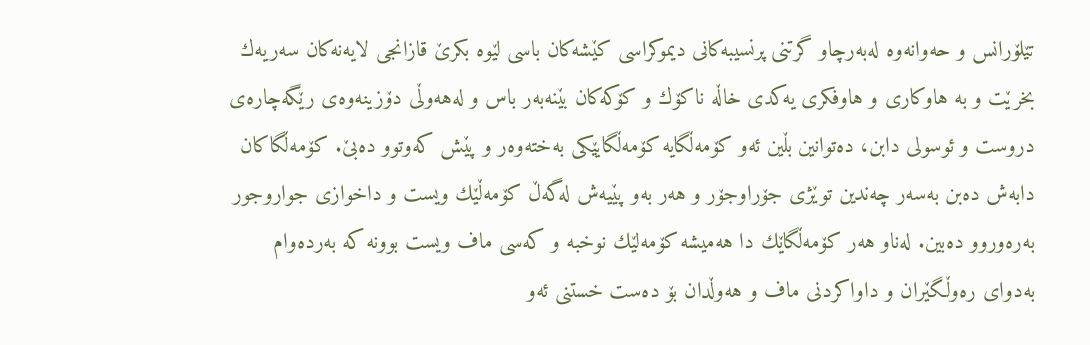تێلۆرانس و حه‌وانه‌وه‌ له‌به‌رچاو گرتنى پرنسیبه‌كانى دیموكراسی كێشه‌كان باسی لێوه‌ بكرێ قازانجى لایه‌نه‌كان سه‌ریه‌ك بخرێت و به‌ هاوكارى و هاوفكرى یه‌كدى خاڵه‌ ناكۆك و كۆكه‌كان بێنه‌به‌ر باس و له‌هه‌وڵى دۆزینه‌وه‌ى رێگه‌چاره‌ى دروست و ئوسولى دابن، ده‌توانین بڵین ئه‌و كۆمه‌ڵگایه‌ كۆمه‌ڵگایێكى به‌خته‌وه‌ر و پێش كه‌وتوو ده‌بێ. كۆمه‌ڵگاكان دابه‌ش ده‌بن به‌سه‌ر چه‌ندین توێژى جۆراوجۆر و هه‌ر به‌و پێیه‌ش له‌گه‌ڵ كۆمه‌ڵێك ویست و داخوازى جواروجور به‌ره‌وروو ده‌بین. له‌ناو هه‌ر كۆمه‌ڵگاێك دا هه‌میشه‌ كۆمه‌لێك نوخبه‌ و كه‌سی ماف ویست بوونه‌ كه‌ به‌رده‌وام به‌دواى ره‌وڵگێران و داواكردنى ماف و هه‌وڵدان بۆ ده‌ست خستنى ئه‌و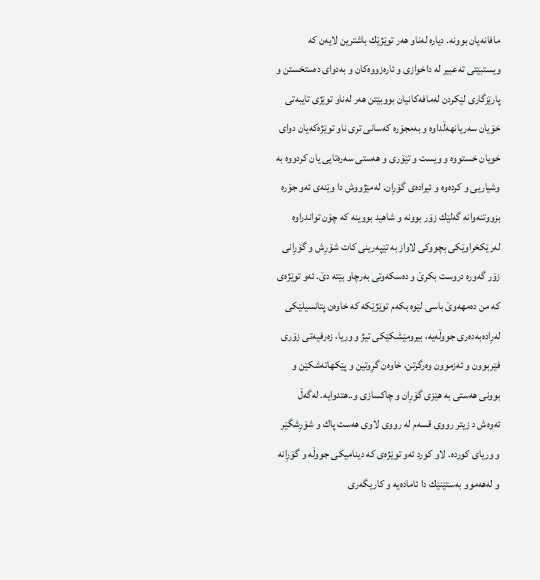مافانه‌یان بوونه‌. دیاره‌ له‌ناو هه‌ر توێژێك باشترین لایه‌ن كه‌ ویستبێتى ته‌عبیر له‌ داخوازى و ئاره‌زووه‌كان و به‌دواى ده‌ستخستن و پارێزگارى لێكردن له‌مافه‌كانیان بووبێتن هه‌ر له‌ناو توێژى تایبه‌تى خۆیان سه‌ریانهه‌ڵداوه‌ و به‌مجۆره‌ كه‌سانى تری ناو توێژه‌كه‌یان دواى خویان خستووه‌ و ویست و تێۆرى و هه‌ستى سه‌ره‌تایی یان كردووه‌ به‌ وشیاریی و كرده‌وه‌ و ئیراده‌ى گۆرِان. له‌مێژووش دا وێنه‌ى ئه‌و جۆره‌ بزووتنه‌وانه‌ گه‌لێك زۆر بوونه‌ و شاهید بووینه‌ كه‌ چۆن تواندراوه‌ له‌رێكخراوێكى بچووكى لاواز به‌ تێپه‌رینى كات شۆرِش و گۆرِانى زۆر گه‌وره‌ دروست بكرێ و ده‌سكه‌وتى به‌رچاو بێته‌ دێ. ئه‌و توێژه‌ى كه‌ من ده‌مهه‌وێ باسی لێوه‌ بكه‌م توێژێكه‌ كه‌ خاوه‌ن پتانسیلێكى له‌رِاده‌به‌ده‌رى جووڵه‌یه‌، بیرومێشكێكى تیژ و وریا، زه‌رفیه‌تى زۆرى فێربوون و ئه‌زموون وه‌رگرتن، خاوه‌ن گرِوتین و پێكهاته‌شكێن و بوونى هه‌ستى به‌ هێزى گۆرِان و چاكسازى و..هتدوایه‌. له‌گه‌ڵ ئه‌وه‌ش د زیتر رووى قسه‌م له‌ رووى لاوى هه‌ست پاك و شۆرِشگێر و وریاى كورده‌. لاو كورد ئه‌و توێژه‌ى كه‌ دینامیكى جووڵه‌ و گۆرِانه‌ و له‌هه‌موو به‌ستێنێك دا ئاماده‌یه‌ و كاریگه‌رى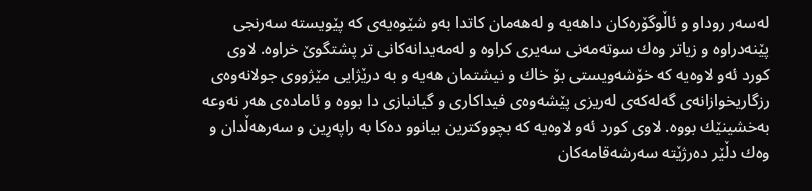له‌سه‌ر روداو و ئاڵوگۆره‌كان داهه‌یه‌ و له‌هه‌مان كاتدا به‌و شێوه‌یه‌ى كه‌ پێویسته‌ سه‌رنجى پێنه‌دراوه‌ و زیاتر وه‌ك سوته‌مه‌نى سه‌یرى كراوه‌ و له‌مه‌یدانه‌كانى تر پشتگوێ خراوه‌. لاوى كورد ئه‌و لاوه‌یه‌ كه‌ خۆشه‌ویستى بۆ خاك و نیشتمان هه‌یه‌ و به‌ درێژایی مێژووى جولانه‌وه‌ى رزگاریخوازانه‌ى گه‌له‌كه‌ى له‌ریزى پێشه‌وه‌ى فیداكارى و گیانبازى دا بووه‌ و ئاماده‌ى هه‌ر نه‌وعه‌ به‌خشینێك بووه‌. لاوى كورد ئه‌و لاوه‌یه‌ كه‌ بچووكترین بیانوو ده‌كا به‌ راپه‌رِین و سه‌رهه‌ڵدان و وه‌ك دڵێر ده‌رژێته‌ سه‌رشه‌قامه‌كان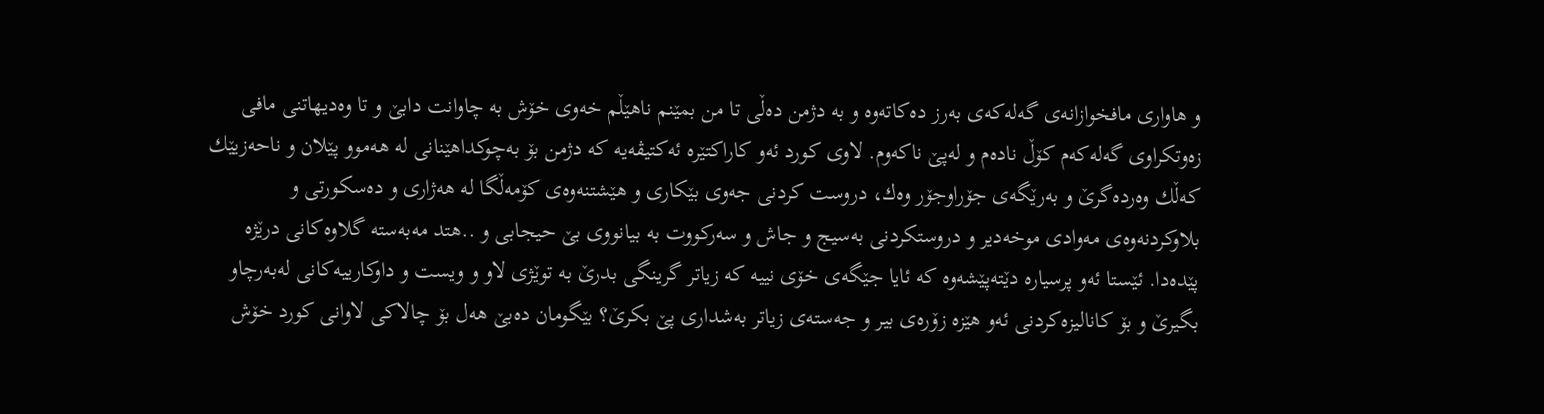و هاوارى مافخوازانه‌ى گه‌له‌كه‌ى به‌رز ده‌كاته‌وه‌ و به‌ دژمن ده‌ڵى تا من بمێنم ناهێڵم خه‌وى خۆش به‌ چاوانت دابێ و تا وه‌دیهاتنى مافى زه‌وتكراوى گه‌له‌كه‌م كۆڵ ناده‌م و له‌پێ ناكه‌وم. لاوى كورد ئه‌و كاراكتێره‌ ئه‌كتیڤه‌یه‌ كه‌ دژمن بۆ به‌چوكداهێنانى له‌ هه‌موو پێلان و ناحه‌زیێك كه‌ڵك وه‌رده‌گرێ و به‌رێگه‌ى جۆراوجۆر وه‌ك، دروست كردنى جه‌وى بێكارى و هێشتنه‌وه‌ى كۆمه‌ڵگا له‌ هه‌ژارى و ده‌سكورتى و بلاوكردنه‌وه‌ى مه‌وادى موخه‌دیر و دروستكردنى به‌سیج و جاش و سه‌ركووت به‌ بیانووى بێ حیجابی و ..هتد مه‌به‌سته‌ گلاوه‌كانى درێژه‌ پێده‌دا. ئێستا ئه‌و پرسیاره‌ دێته‌پێشه‌وه‌ كه‌ ئایا جێگه‌ى خۆى نییه‌ كه‌ زیاتر گرینگى بدرێ به‌ توێژى لاو و ویست و داوكارییه‌كانى له‌به‌رچاو بگیرێ و بۆ كانالیزه‌كردنى ئه‌و هێزه‌ زۆره‌ى بیر و جه‌سته‌ى زیاتر به‌شدارى پێ بكرێ؟ بێگومان ده‌بێ هه‌ل بۆ چالاكى لاوانى كورد خۆش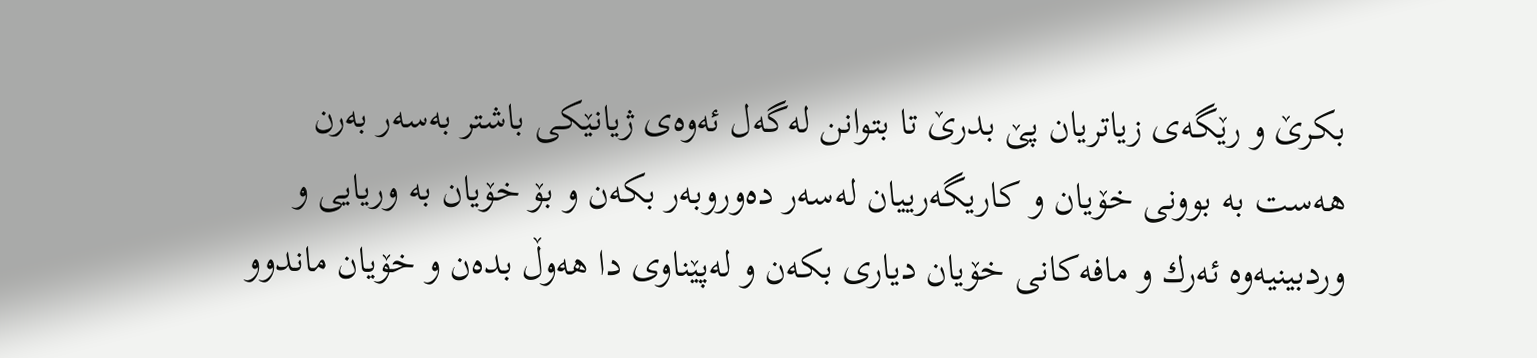بكرێ و رێگه‌ی زیاتریان پێ بدرێ تا بتوانن له‌گه‌ل ئه‌وه‌ى ژیانێكى باشتر به‌سه‌ر به‌رن هه‌ست به‌ بوونى خۆیان و كاریگه‌رییان له‌سه‌ر ده‌وروبه‌ر بكه‌ن و بۆ خۆیان به‌ وریایی و وردبینیه‌وه‌ ئه‌رك و مافه‌كانى خۆیان دیارى بكه‌ن و له‌پێناوى دا هه‌وڵ بده‌ن و خۆیان ماندوو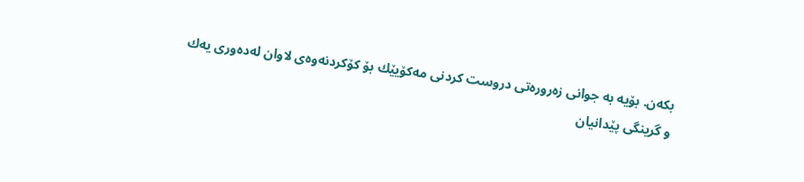بكه‌ن. بۆیه‌ به‌ جوانى زه‌روره‌تى دروست كردنى مه‌كۆیێك بۆ كۆكردنه‌وه‌ى لاوان له‌ده‌ورى یه‌ك و گرینگى پێدانیان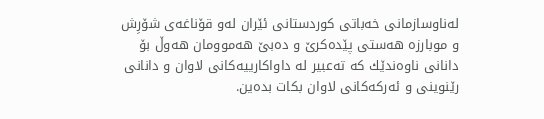له‌ناوسازمانى خه‌باتى كوردستانى ئێران له‌و قۆناغه‌ى شۆرِش و موبارزه‌ هه‌ستى پێده‌كرێ و ده‌بێ هه‌موومان هه‌وڵ بۆ دانانى ناوه‌ندێك كه‌ ته‌عبیر له‌ داواكارییه‌كانى لاوان و دانانى رێنوینى و ئه‌ركه‌كانى لاوان بكات بده‌ین.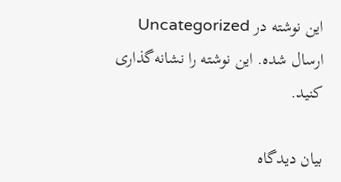این نوشته در Uncategorized ارسال شده. این نوشته را نشانه‌گذاری کنید.

بیان دیدگاه